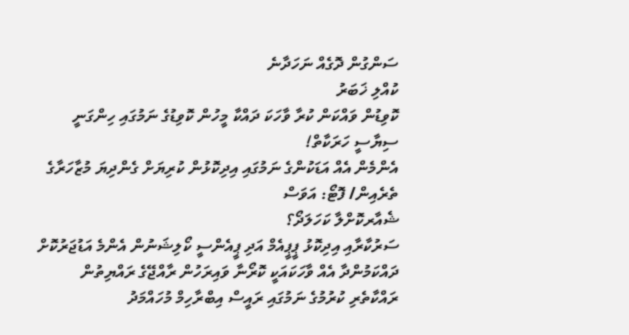ސަންގުން ދޮގެއް ނަހަދާނެ
ކުއްލި ޚަބަރު
ކޮވިޑުން ވައްކަން ކުރާ ވާހަކަ ދައްކާ މީހުން ކޮވިޑުގެ ނަމުގައި ހިންގަނީ ސިޔާސީ ހަރަކާތް!
އެންމެން އެއް އަޑަކުންގެ ނަމުގައި އިދިކޮޅުން ކުރިޔަށް ގެންދިޔަ މުޒާހަރާގެ ތެރެއިން/ ފޮޓޯ: އަވަސް
ޝެއާރކޮށްލާ ކަހަލަދޯ؟
ސަރުކާރާއި އިދިކޮޅު ޕީޕީއެމް އަދި ޕީއެންސީ ކޯލިޝަނުން އެންމެ އަޑުޖަރުކޮށް ދައްކަމުންދާ އެއް ވާހަކައަކީ ކޮރޯނާ ވައިރަހުން ރާއްޖޭގެ ރައްޔިތުން ރައްކާތެރި ކުރުމުގެ ނަމުގައި ރައީސް އިބްރާހިމް މުހައްމަދު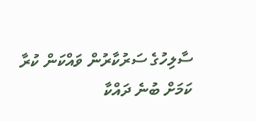ސާލިހުގެ ސަރުކާރުން ވައްކަން ކުރާ ކަމަށް ބުނެ ދައްކާ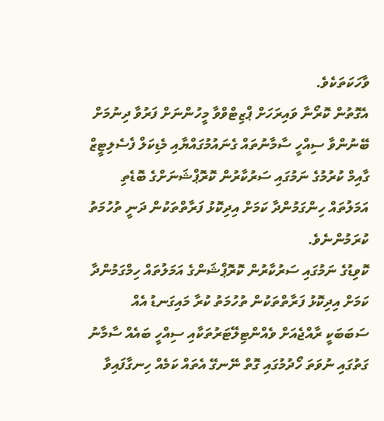ވާހަކަތަކެވެ.
އެގޮތުން ކޮރޯނާ ވައިރަހަށް ޕްޒިޓްވްވާ މީހުންނަށް ފަރުވާ ދިނުމަށް ބޭނުންވާ ސިއްހީ ސާމާނުތައް ގެނައުމުގައްޔާއި މެޑިކަލް ފެސެލިޓީޒް ގާއިމް ކުރުމުގެ ނަމުގައި ސަރުކާރުން ކޮރޮޕްޝަނަށްގެ ބޮޑެތި އަމަލުތައް ހިންގަމުންދާ ކަމަށް އިދިކޮޅު ފަރާތްތަކުން ދަނީ ތުހުމަތު ކުރަމުންނެވެ.
ކޮވިޑުގެ ނަމުގައި ސަރުކާރުން ކޮރޮޕްޝަންގެ އަމަލުތައް ހިމްގަމުންދާ ކަމަށް އިދިކޮޅު ފަރާތްތަކުން ތުހުމަތު ކުރާ މައިގަނޑު އެއް ސަބަބަކީ ރާއްޖެއަށް ވެއްންޓިލޭޓަރުތަކާއި ސިއްހީ ބައެއް ސާމާނު ގަތުގައި ނުވަތަ ހޯދުމުގައި ގޮތް ނޭނގޭ އެތައް ކަމެއް ހިނގާފައިވާ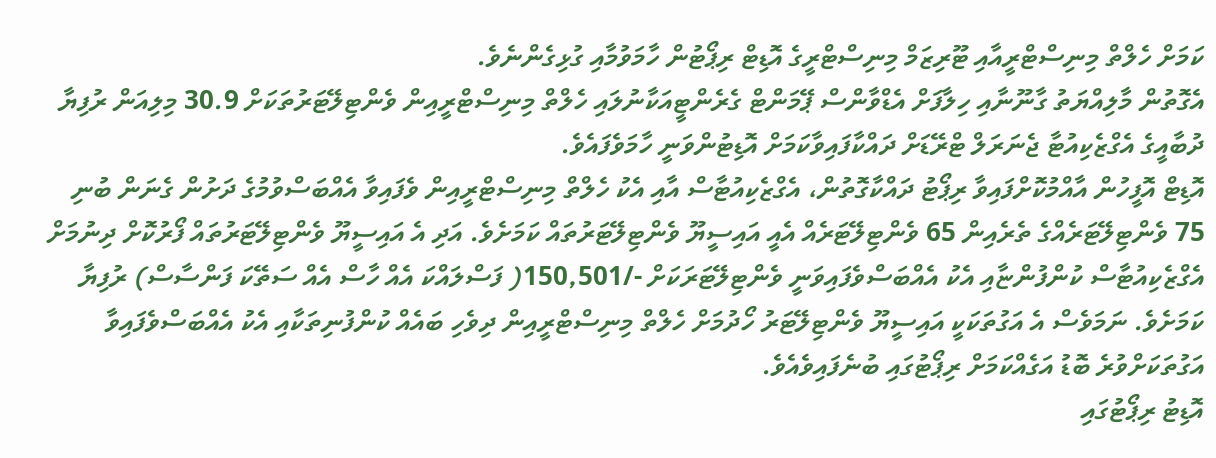ކަމަށް ހެލްތް މިނިސްޓްރީއާއި ޓޫރިޒަމް މިނިސްޓްރީގެ އޮޑިޓް ރިޕޯޓުން ހާމަވުމާއި ގުޅިގެންނެވެ.
އެގޮތުން މާލިއްޔަތު ގާނޫނާއި ހިލާފަށް އެޑްވާންސް ޕޭމަންޓް ގެރެންޓީއަކާނުލައި ހެލްތް މިނިސްޓްރީއިން ވެންޓިލޭޓަރުތަކަށް 30.9 މިލިއަން ރުފިޔާ ދުބާއީގެ އެގްޒެކިއުޓާ ޖެނަރަލް ޓްރޭޑަށް ދައްކާފައިވާކަމަށް އޮޑިޓުންވަނީ ހާމަވެފައެވެ.
އޮޑިޓް އޮފީހުން އާއްމުކޮށްފައިވާ ރިޕޯޓު ދައްކާގޮތުން، އެގްޒެކިއުޓާސް އާއި އެކު ހެލްތް މިނިސްޓްރީއިން ވެފައިވާ އެއްބަސްވުމުގެ ދަށުން ގެނަން ބުނި 75 ވެންޓިލޭޓަރެއްގެ ތެރެއިން 65 ވެންޓިލޭޓަރެއް އެއީ އައިސީޔޫ ވެންޓިލޭޓަރުތައް ކަމަށެވެ. އަދި އެ އައިސީޔޫ ވެންޓިލޭޓަރުތައް ފޯރުކޮށް ދިނުމަށް އެގްޒެކިއުޓާސް ކުންފުންޏާއި އެކު އެއްބަސްވެފައިވަނީ ވެންޓިލޭޓަރަކަށް -/150,501( ފަސްލައްކަ އެއް ހާސް އެއް ސަތޭކަ ފަންސާސް) ރުފިޔާ ކަމަށެވެ. ނަމަވެސް އެ އަގުތަކަކީ އައިސީޔޫ ވެންޓިލޭޓަރު ހޯދުމަށް ހެލްތް މިނިސްޓްރީއިން ދިވެހި ބައެއް ކުންފުނިތަކާއި އެކު އެއްބަސްވެފައިވާ އަގުތަކަށްވުރެ ބޮޑު އަގެއްކަމަށް ރިޕޯޓުގައި ބުނެފައިވެއެވެ.
އޮޑިޓު ރިޕޯޓުގައި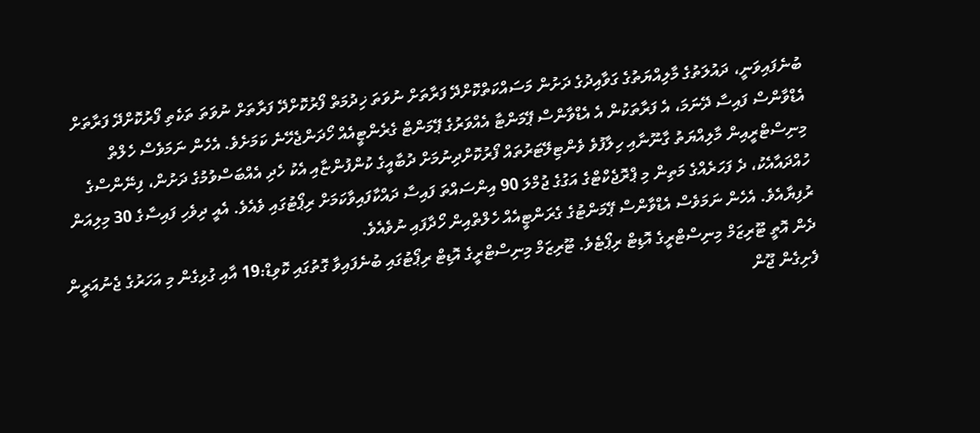ބުނެފައިވަނީ، ދައުލަތުގެ މާލިއްޔަތުގެ ގަވާއިދުގެ ދަށުން މަސައްކަތްކޮށްދޭ ފަރާތަށް ނުވަތަ ޚިދުމަތް ފޯރުކޮށްދޭ ފަރާތަށް ނުވަތަ ތަކެތި ފޯރުކޮށްދޭ ފަރާތަށް އެޑްވާންސް ފައިސާ ދޭނަމަ، އެ ފަރާތަކުން އެ އެޑްވާންސް ޕޭމަންޓާ އެއްވަރުގެ ޕޭމަންޓް ގެރެންޓީއެއް ހޯދަންޖެހޭނެ ކަމަށެވެ. އެހެން ނަމަވެސް ހެލްތް މިނިސްޓްރީއިން މާލިއްޔަތު ގާނޫނާއި ހިލާފުވެ ވެންޓިލޭޓަރުތައް ފޯރުކޮށްދިނުމަށް ދުބާއީގެ ކުންފުންޏާއި އެކު ހެދި އެއްބަސްވުމުގެ ދަށުން، ފިނޭންސްގެ ހުއްދައާއެކު، ދެ ފަހަރެއްގެ މަތިން މި ޕްރޮޖެކްޓްގެ އަގުގެ ޖުމްލަ 90 އިންސައްތަ ފައިސާ ދައްކާފައިވާކަމަށް ރިޕޯޓުގައި ވެއެވެ. އެއީ ދިވެހި ފައިސާގެ 30 މިލިއަން ރުފިޔާއެވެ. އެހެން ނަމަވެސް އެޑްވާންސް ޕޭމަންޓުގެ ގެރަންޓީއެއް ހެލްތްއިން ހޯދާފައި ނުވެއެވެ.
ދެން އޮތީ ޓޫރިޒަމް މިނިސްޓްރީގެ އޮޑިޓް ރިޕޯޓެވެ. ޓޫރިޒަމް މިނިސްޓްރީގެ އޮޑިޓް ރިޕޯޓުގައި ބުނެފައިވާ ގޮތުގައި ކޮވިޑް:19 އާއި ގުޅިގެން މި އަހަރުގެ ޖެނުއަރީން ފެށިގެން ޖޫން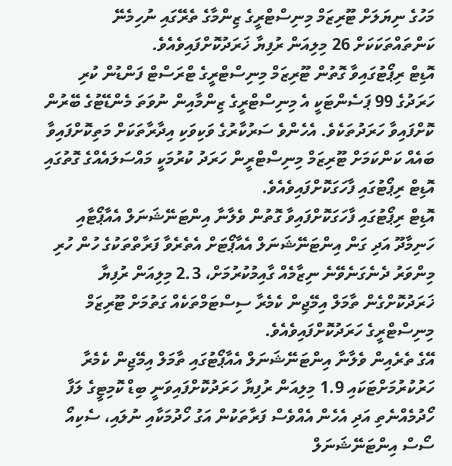މަހުގެ ނިޔަލަށް ޓޫރިޒަމް މިނިސްޓްރީގެ ޒިންމާގެ ތެރޭގައި ނުހިމެނޭ ކަންތައްތަކަކަށް 26 މިލިއަން ރުފިޔާ ޚަރަދުކޮށްފައިވެއެވެ.
އޮޑިޓް ރިޕޯޓުގައިވާ ގޮތުން ޓޫރިޒަމް މިނިސްޓްރީގެ ޓްރަސްޓް ފަންޑުން ކުރި ހަރަދުގެ 99 ޕަސެންޓަކީ އެ މިނިސްޓްރީގެ ޒިންމާއިން ނުވަތަ މެންޑޭޓުގެ ބޭރުން ކޮށްފައިވާ ހަރަދުތަކެވެ. އެހެންވެ ސަރުކާރުގެ ވަކިވަކި އިދާރާތަކަށް މަތިކޮށްފައިވާ ބައެއް ކަންކަމަށް ޓޫރިޒަމް މިނިސްޓްރީން ހަރަދު ކުރުމަކީ މައްސަލައެއްގެ ގޮތުގައި އޮޑިޓް ރިޕޯޓުގައި ފާހަގަކޮށްފައިވެއެވެ.
އޮޑިޓް ރިޕޯޓުގައި ފާހަގަކޮށްފައިވާ ގޮތުން ވެލާނާ އިންޓަނޭޝަނަލް އެއާޕޯޓާއި ހަނިމާދޫ އަދި ގަން އިންޓަނޭޝަނަލް އެއާޕޯޓަށް އެތެރެވާ ފަރާތްތަކުގެ ހުން ހުރި މިންވަރު ދެނެގަނެވޭނެ ނިޒާމެއް ގާއިމުކުރުމަށް، 2.3 މިލިއަން ރުފިޔާ ޚަރަދުކޮށްގެން ތާމަލް އިމޭޖިން ކެމެރާ ސިސްޓަމްތަކެއް ގަތުމަށް ޓޫރިޒަމް މިނިސްޓްރީގެ ހަރަދުކޮށްފައިވެއެވެ.
އޭގެ ތެރެއިން ވެލާނާ އިންޓަނޭޝަނަލް އެއާޕޯޓުގައި ތާމަލް އިމޭޖިން ކެމެރާ ހަރުކުރުމަށްޓަކައި 1.9 މިލިއަން ރުފިޔާ ހަރަދުކޮށްފައިވަނީ ބިޑް ކޮމިޓީގެ ލަފާ ހޯދުމެއްނެތި އަދި އެހެން އެއްވެސް ފަރާތަކުން އަގު ހޯދުމަކާއި ނުލައި، ސެކިއޯ ސޯސް އިންޓަނޭޝަނަލް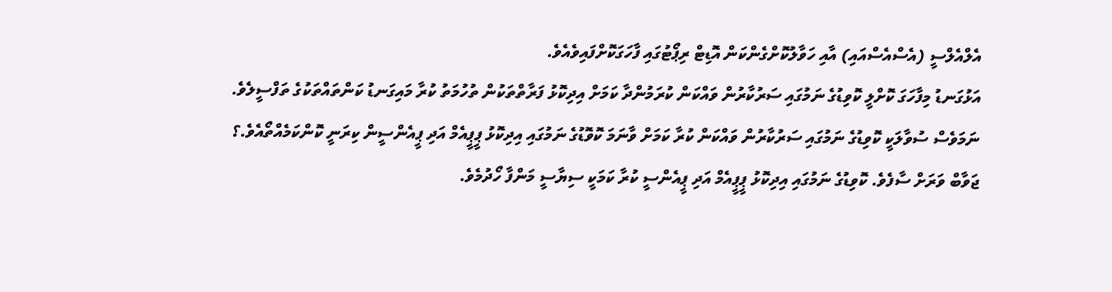އެލްއެލްސީ (އެސްއެސްއައި) އާއި ހަވާލުކޮށްގެންކަން އޮޑިޓް ރިޕޯޓުގައި ފާހަގަކޮށްފައިވެއެވެ.
އަޅުގަނޑު މިފާހަގަ ކޮށްލީ ކޮވިޑުގެ ނަމުގައި ސަރުކާރުން ވައްކަން ކުރަމުންދާ ކަމަށް އިދިކޮޅު ފަރާތްތަކުން ތުހުމަތު ކުރާ މައިގަނޑު ކަންތައްތަކުގެ ތަފްސީލެވެ. ނަމަވެސް ސުވާލަކީ ކޮވިޑުގެ ނަމުގައި ސަރުކާރުން ވައްކަން ކުރާ ކަމަށް ވާނަމަ ކޮވޮޑުގެ ނަމުގައި އިދިކޮޅު ޕީޕީއެމް އަދި ޕީއެންސީން ކިރަނީ ކޮންކަމެއްތޯއެވެ.؟ ޖަވާބް ވަރަށް ސާފެވެ. ކޮވިޑުގެ ނަމުގައި އިދިކޮޅު ޕީޕީއެމް އަދި ޕީއެންސީ ކުރާ ކަމަކީ ސިޔާސީ މަންފާ ހޯދުމެވެ.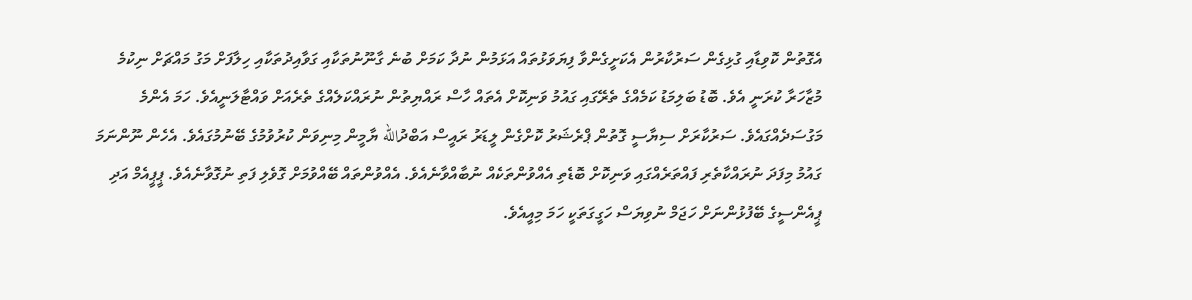އެގޮތުން ކޮވިޑާއި ގުޅިގެން ސަރުކާރުން އެކަށީގެންވާ ފިޔަވަޅުތައް އަޅަމުން ނުދާ ކަމަށް ބުނެ ގާނޫނުތަކާއި ގަވާއިދުތަކާއި ހިލާފަށް މަގު މައްޗަށް ނިކުމެ މުޒާހަރާ ކުރަނީ އެވެ. ބޮޑު ބަލިމަޑު ކަމެއްގެ ތެރޭގައި ގައުމު ވަނިކޮށް އެތައް ހާސް ރައްޔިތުން ނުރައްކަލެއްގެ ތެރެއަށް ވައްޓާލަނީއެވެ. ހަމަ އެންމެ މަގުސަދެއްގައެވެ. ސަރުކާރަށް ސިޔާސީ ގޮތުން ޕްރެޝަރު ކޮށްގެން ލީޑަރު ރައީސް އަބްދުالله ޔާމީން މިނިވަން ކުރުވުމުގެ ބޭނުމުގައެވެ. އެހެން ނޫންނަމަ ގައުމު މިފަދަ ނުރައްކާތެރި ފައްތަރެއްގައި ވަނިކޮށް ބޮޑެތި އެއްވުންތަކެއް ނުބާއްވާނެއެވެ. އެއްވުންތައް ބޭއްވުމަށް ގޮވެލި ފަތި ނުގޮވާނެއެވެ. ޕީޕީއެމް އަދި ޕީއެންސީގެ ބޭފުޅުންނަށް ހަޖަމް ނުވިޔަސް ހަގީގަތަކީ ހަމަ މިއީއެވެ.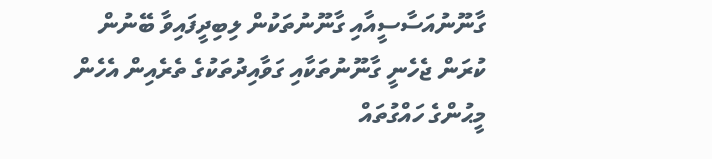ގާނޫނުއަސާސީއާއި ގާނޫނުތަކުން ލިބިދީފައިވާ ބޭނުން ކުރަން ޖެހެނީ ގާނޫނުތަކާއި ގަވާއިދުތަކުގެ ތެރެއިން އެހެން މީޙުންގެ ހައްގުތައް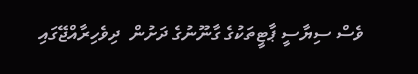ވެސް ސިޔާސީ ޕާޓީތަކުގެ ގާނޫނުގެ ދަށުން  ދިވެހިރާއްޖޭގައި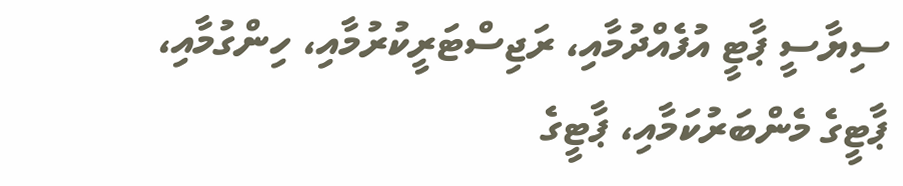ސިޔާސީ ޕާޓީ އުފެއްދުމާއި، ރަޖިސްޓަރީކުރުމާއި، ހިންގުމާއި، ޕާޓީގެ މެންބަރުކަމާއި، ޕާޓީގެ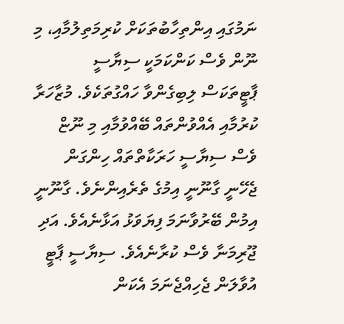ނަމުގައި އިންތިހާބުތަކަށް ކުރިމަތިލުމާއި، މި ނޫން ވެސް ކަންކަމަކީ ސިޔާސީ ޕާޓީތަކަސް ލިބިގެންވާ ހައްގުތަކެވެ. މުޒާހަރާ ކުރުމާއި އެއްވުންތައް ބޭއްވުމާއި މި ނޫޏް ވެސް ސިޔާސީ ހަރަކާތްތައް ހިންގަން ޖެހޭނީ ގާނޫނީ އިމުގެ ތެރެއިންނެވެ. ގާނޫނީ އިމުން ބޭރުވާނަމަ ފިޔަވަޅު އަޅާނެއެވެ. އަދި ޖޫރިމަނާ ވެސް ކުރާނެއެވެ. ސިޔާސީ ޕާޓީ އުވާލަން ޖެހިއްޖެނަމަ އެކަން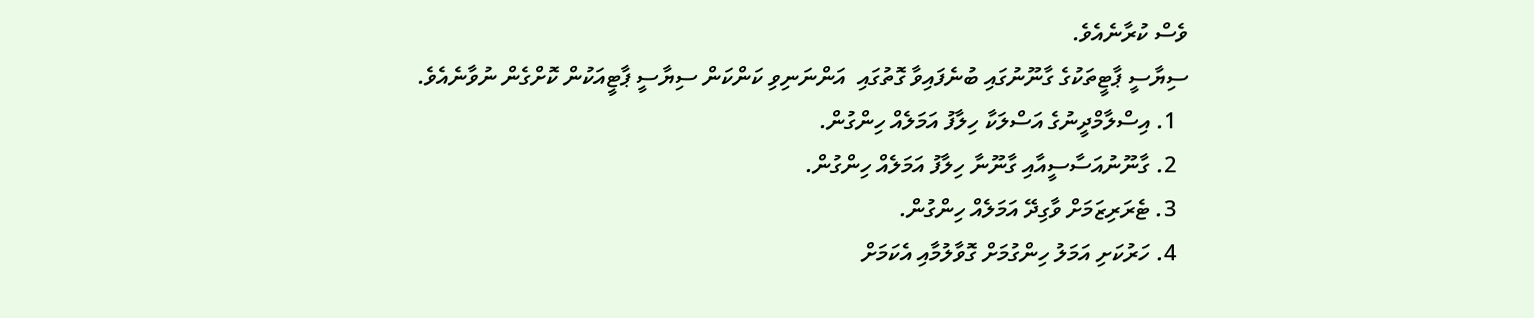ވެސް ކުރާނެއެވެ.
ސިޔާސީ ޕާޓީތަކުގެ ގާނޫނުގައި ބުނެފައިވާ ގޮތުގައި  އަންނަނިވި ކަންކަން ސިޔާސީ ޕާޓީއަކުން ކޮށްގެން ނުވާނެއެވެ.
  1. އިސްލާމްދީނުގެ އަސްލަކާ ހިލާފު އަމަލެއް ހިންގުން.
  2. ގާނޫނުއަސާސީއާއި ގާނޫނާ ހިލާފު އަމަލެއް ހިންގުން.
  3. ޓެރަރިޒަމަށް ވާގިދޭ އަމަލެއް ހިންގުން.
  4. ހަރުކަށި އަމަލު ހިންގުމަށް ގޮވާލުމާއި އެކަމަށް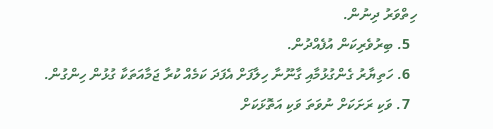ހިތްވަރު ދިނުން.
  5. ބިރުވެރިކަން އުފެއްދުން.
  6. ހަތިޔާރު ގެންގުޅުމާއި ގާނޫނާ ހިލާފަށް އެފަދަ ކަމެއް ކުރާ ޖަމާއަތަކާ ގުޅުން ހިންގުން.
  7. ވަކި ރަށަކަށް ނުވަތަ ވަކި އަތޮޅަކަށް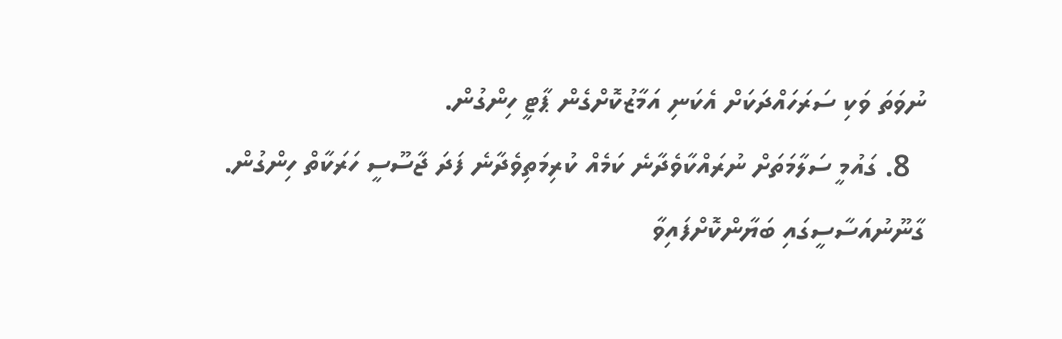ނުވަތަ ވަކި ސަރަހައްދަކަށް އެކަނި އަމާޒުކޮށްގެން ޕާޓީ ހިންގުން.
  8. ގައުމީ ސަލާމަތަށް ނުރައްކާވެދާނެ ކަމެއް ކުރިމަތިވެދާނެ ފަދަ ޖާސޫސީ ހަރަކާތް ހިންގުން.
ގާނޫނުއަސާސީގައި ބަޔާންކޮށްފައިވާ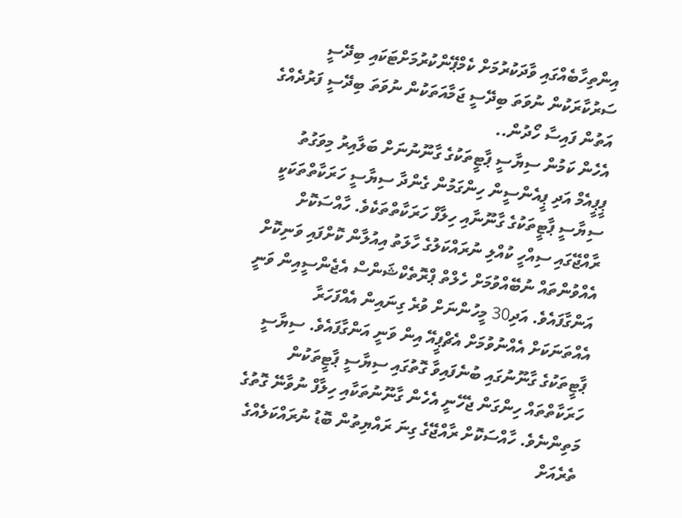އިންތިހާބެއްގައި ވާދަކުރުމަށް ކެމްޕޭންކުރުމަށްޓަކައި ބިދޭސީ ސަރުކާރަކުން ނުވަތަ ބިދޭސީ ޖަމާއަތަކުން ނުވަތަ ބިދޭސީ ފަރުދެއްގެ އަތުން ފައިސާ ހޯދުން..
އެހެން ކަމުން ސިޔާސީ ޕާޓީތަކުގެ ގާނޫނުނަށް ބަލާއިރު މިވަގުތު ޕީޕީއެމް އަދި ޕީއެންސީން ހިންގަމުން ގެންދާ ސިޔާސީ ހަރަކާތްތަކަކީ ސިޔާސީ ޕާޓީތަކުގެ ގާނޫނާއި ހިލާފް ހަރަކާތްތަކެވެ. ހާއްސަކޮށް ރާއްޖޭގައި ސިއްހީ ކުއްލި ނުރައްކަލުގެ ހާލަތު އިއުލާން ކޮށްފައި ވަނިކޮށް އެއްވުންތައް ނުބޭއްވުމަށް ހެލްތް ޕްރޮތެކްޝަންސް އެޖެންސީއިން ވަނީ އަންގާފައެވެ. އަދި30 މީހުންނަށް ވުރެ ގިނައިން އެއްފަހަރާ އެއްތަނަކަށް އެއްނުވުމަށް އެޗްޕީއޭ އިން ވަނީ އަންގާފައެވެ. ސިޔާސީ ޕާޓީތަކުގެ ގާނޫނުގައި ބުނެފައިވާ ގޮތުގައި ސިޔާސީ ޕާޓީތަކުން ހަރަކާތްތައް ހިންގަން ޖެހޭނީ އެހެން ގާނޫނުތަކާއި ހިލާފް ނުވާނޭ ގޮތުގެ މަތިންނެވެ. ހާއްސަކޮށް ރާއްޖޭގެ ގިނަ ރައްޔިތުން ބޮޑު ނުރައްކަލެއްގެ ތެރެއަށް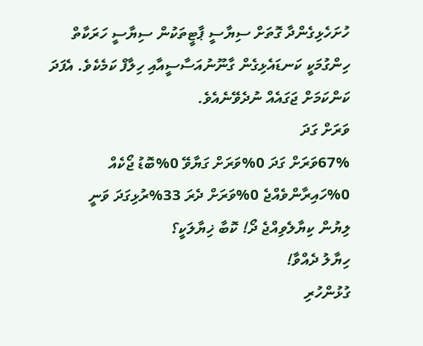ހުށަހެޅިގެންދާ ގޮތަށް ސިޔާސީ ޕާޓީތަކުން ސިޔާސީ ހަރަކާތް ހިންގުމަކީ ކަނޑައެޅިގެން ގާނޫނުއަސާސީއާއި ހިލާފް ކަމެކެވެ. އެފަދަ ކަންކަމަށް ޖަގައެއް ނުދެވޭނެއެވެ.
ވަރަށް ގަދަ
67%ވަރަށް ގަދަ 0%ވަރަށް ގަޔާވޭ 0%ބޮޑު ޖޯކެއް 0%ހައިރާންވެއްޖެ 0%ވަރަށް ދެރަ 33%ރުޅިގަދަ ވަނީ
ލިޔުން ކިޔާލެވިއްޖެ ދޯ! ކޮބާ ޚިޔާލަކީ؟
ހިޔާލު ދެއްވާ!
ގުޅުންހުރި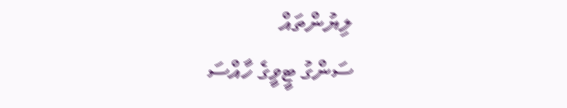ލިޔުންތައް
ސަންގު ޓީވީގެ ހާއްސަ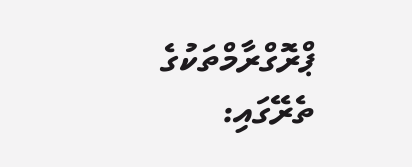ޕްރޮގްރާމްތަކުގެ ތެރޭގައި: